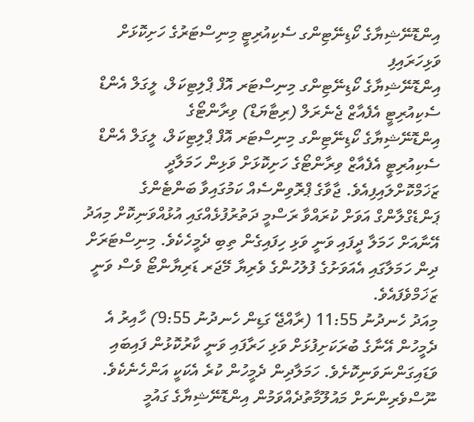އިންޑޮނޭޝިޔާގެ ކޯޑިނޭޓިންގ ސެކިއުރިޓީ މިނިސްޓަރުގެ ހަށިކޮޅަށް ވަޅިހަރައިފި
އިންޑޮނޭޝިޔާގެ ކޯޑިނޭޓިންގ މިނިސްޓަރ އޮފް ޕްލިޓިކަލް، ލީގަލް އެންޑް ސެކިއުރިޓީ އެފެއާޒް ޖެނެރަލް (ރިޓާޔަޑް) ވިރާންޓޯގެ
އިންޑޮނޭޝިޔާގެ ކޯޑިނޭޓިންގ މިނިސްޓަރ އޮފް ޕްލިޓިކަލް، ލީގަލް އެންޑް ސެކިއުރިޓީ އެފެއާޒް ވިރާންޓޯގެ ހަށިކޮޅަށް ވަޅިން ހަމަލާދީ ޒަޚަމްކޮށްލައިފިއެވެ. ޖާވާގެ ޕްރޮވިންސެއް ކަމުގައިވާ ބަންޓެންގެ ޕަންޑެގްލާންގް އަވަށް ކުރައްވާ ރަސްމީ ދަތުރުފުޅެއްގައި އުޅުއްވަނިކޮށް މިއަދު އޭނާއަށް ހަމަލާ ދީފައި ވަނީ ވަޅި ހިފައިގެން ތިބި ދެމީހެކެވެ. މިނިސްޓަރަށް ދިން ހަމަލާގައި އެއަވަށުގެ ފުލުހުންގެ ވެރިޔާ މޭޖަރ ޑަރިޔާންޓޯ ވެސް ވަނީ ޒަޚަމްވެފައެވެ.
މިއަދު ހެނދުނު 11:55 (ރާއްޖޭ ގަޑިން ހެނދުނު 9:55) ހާއިރު އެ ދެމީހުން އޭނާގެ ބުރަކަށިފުޅަށް ވަޅި ހަރާފައި ވަނީ ކާރުކޮޅުން ފައިބައި ވަޑައިގަންނަވަނިކޮށެވެ. ހަމަލާދިން ދެމީހުން ކުރެ އެކަކީ އަންހެނެކެވެ.
ނޫސްވެރިންނަށް މައުލޫމާތުދެއްވަމުން އިންޑޮނޭޝިޔާގެ ގައުމީ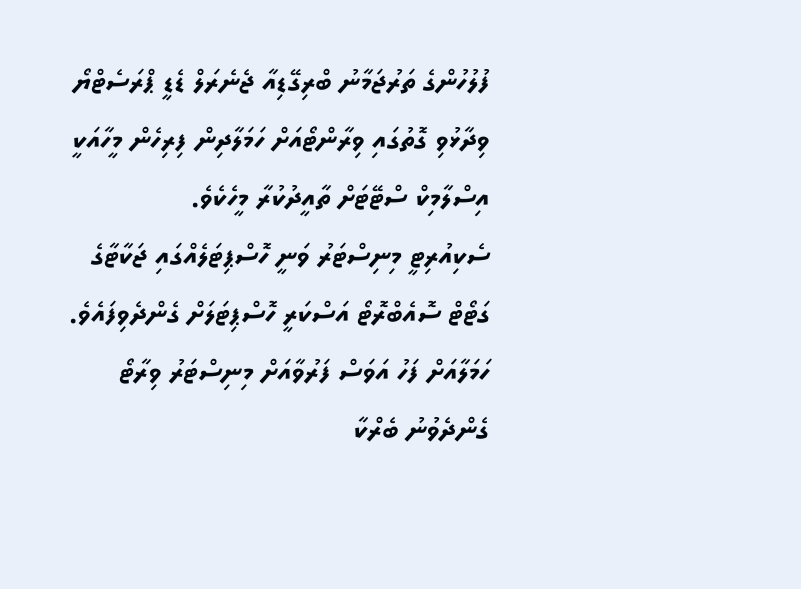ފުލުހުންގެ ތަރުޖަމާނު ބްރިގޭޑިއާ ޖެނެރަލް ޑެޑީ ޕްރަސެޓްޔޯ ވިދާޅުވި ގޮތުގައި ވިރާންޓޯއަށް ހަމަލާދިން ފިރިހެން މީހާއަކީ އިސްލާމިކް ސްޓޭޓަށް ތާއީދުކުރާ މީހެކެވެ.
ސެކިއުރިޓީ މިނިސްޓަރު ވަނީ ހޮސްޕިޓަލެއްގައި ޖަކާޓާގެ ގަޓޯޓް ސޮއެބްރޮޓޯ އަސްކަރީ ހޮސްޕިޓަލަށް ގެންދެވިފައެވެ.
ހަމަލާއަށް ފަހު އަވަސް ފަރުވާއަށް މިނިސްޓަރު ވިރާޓޯ ގެންދެވުނު ބެރްކާ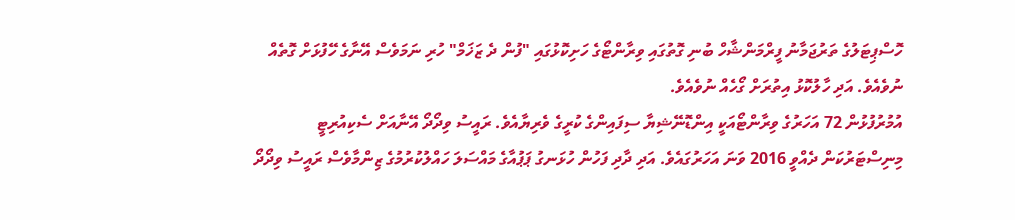ހޮސްޕިޓަލުގެ ތަރުޖަމާނު ފީރްމަންޝާހް ބުނި ގޮތުގައި ވިރާންޓޯގެ ހަށިކޮޅުގައި "ފުން ދެ ޒަޚަމް" ހުރި ނަމަވެސް އޭނާގެ ހޭފުޅަށް ގޮތެއް ނުވެއެވެ. އަދި ހާލުކޮޅު އިތުރަށް ގޯހެއް ނުވެއެވެ.
އުމުރުފުޅުން 72 އަހަރުގެ ވިރާންޓޯއަކީ އިންޑޮނޭޝިޔާ ސިފައިންގެ ކުރީގެ ވެރިޔާއެވެ. ރައީސު ވިދޯދޯ އޭނާއަށް ސެކިއުރިޓީ މިނިސްޓަރުކަން ދެއްވީ 2016 ވަނަ އަހަރުގައެވެ. އަދި ދާދި ފަހުން ހުޅަނގު ޕަޕުއާގެ މައްސަލަ ހައްލުކުރުމުގެ ޒިންމާވެސް ރައީސު ވިދޯދޯ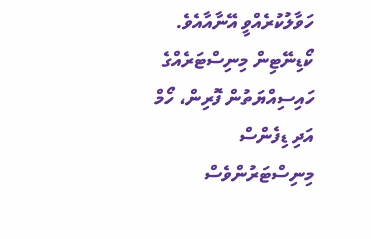ހަވާލުކުރެއްވީ އޭނާއާއެވެ.
ކޯޑިނޭޓިން މިނިސްޓަރެއްގެ ހައިސިއްޔަތުން ފޮރިން، ހޯމް އަދި ޑިފެންސް މިނިސްޓަރުންވެސް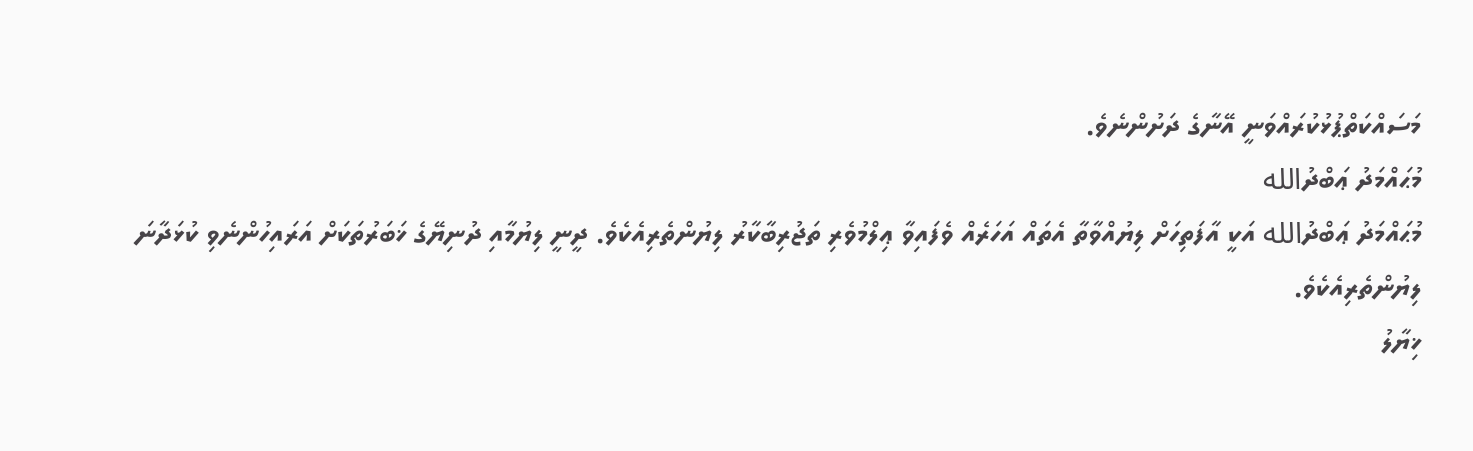މަސައްކަތްޕުޅުކުރައްވަނީ އޭނާގެ ދަށުންނެވެ.
މުޙައްމަދު ޢަބްދުالله
މުޙައްމަދު ޢަބްދުالله އަކީ އާފަތިހަށް ލިޔުއްވާތާ އެތައް އަހަރެއް ވެފައިވާ ޢިލްމުވެރި ތަޖުރިބާކާރު ލިޔުންތެރިއެކެވެ. ދީނީ ލިޔުމާއި ދުނިޔޭގެ ޚަބަރުތަކަށް އަރައިހުންނެވި ކުޅަދާނަ ލިޔުންތެރިއެކެވެ.
ޚިޔާލު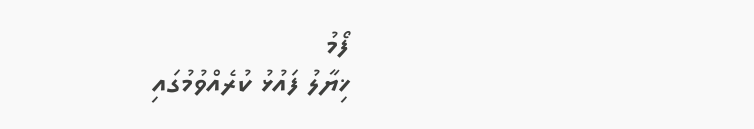ފޯމު
ޚިޔާލު ފައުޅު ކުރެއްވުމުގައި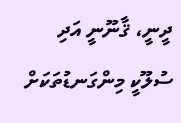ދީނީ، ޤާނޫނީ އަދި ސުލޫކީ މިންގަނޑުތަކަށް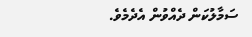ސަމާލުކަން ދެއްވުން އެދެމެވެ.